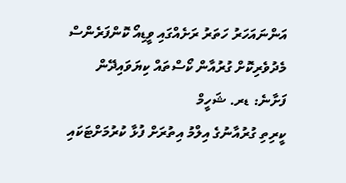އަންނައަހަރު ހަތަރު ރަށެއްގައި ވީޑިއޯ ކޮންފަރެންސް މެދުވެރިކޮށް ގުރުއާން ކޯސްތައް ކިޔަވައިދޭން ފަށާނެ: ޑރ. ޝަހީމް
ކީރިތި ގުރުއާނުގެ އިލްމު އިތުރަށް ފުޅާ ކުރުމަށްޓަކައި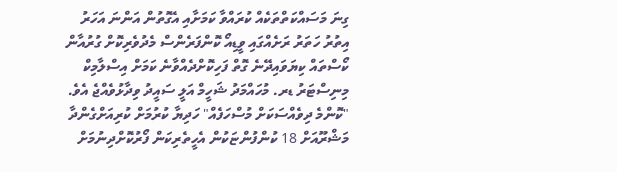ގިނަ މަސައްކަތްތަކެއް ކުރައްވާ ކަމަށާއި އެގޮތުން އަންނަ އަހަރު އިތުރު ހަތަރު ރަށެއްގައި ވީޑިއޯ ކޮންފަރެންސް މެދުވެރިކޮށް ގުރުއާން ކޯސްތައް ކިޔަވައިދޭނެ ގޮތް ފަހިކޮށްދެއްވާނެ ކަމަށް އިސްލާމިކް މިނިސްޓަރު ޑރ. މުހައްމަދު ޝަހީމް އަލީ ސައީދު ވިދާޅުވެއްޖެ އެވެ.
"ކޮންމެ ދިވެއްސަކަށް މުސްހަފެއް" ހަދިޔާ ކުރުމަށް ކުރިއަށްގެންދާ މަޝްރޫއަށް 18 ކުންފުންޏަކުން އެހީތެރިކަން ފޯރުކޮށްދިނުމަށް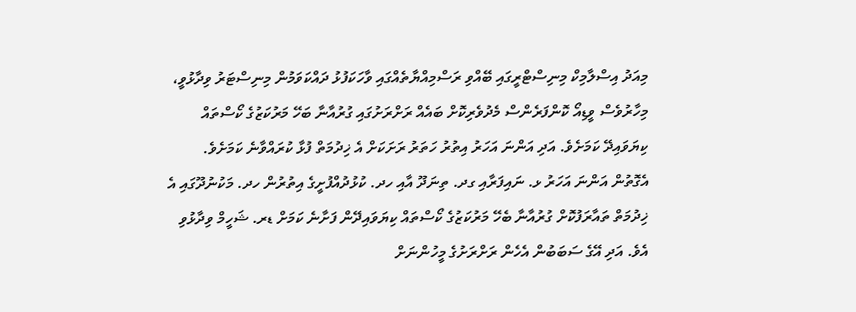މިއަދު އިސްލާމިކް މިނިސްޓްރީގައި ބޭއްވި ރަސްމިއްޔާތެއްގައި ވާހަކަފުޅު ދައްކަވަމުން މިނިސްޓަރު ވިދާޅުވީ، މިހާރުވެސް ވީޑިއޯ ކޮންފަރެންސް މެދުވެރިކޮށް ބައެއް ރަށްރަށުގައި ގުރުއާނާ ބަހޭ މަރުކަޒުގެ ކޯސްތައް ކިޔަވައިދޭ ކަމަށެވެ. އަދި އަންނަ އަހަރު އިތުރު ހަތަރު ރަށަކަށް އެ ޚިދުމަތް ފުޅާ ކުރައްވާނެ ކަމަށެވެ.
އެގޮތުން އަންނަ އަހަރު ޅ. ނައިފަރާއި ގދ. ތިނަދޫ އާއި ހދ. ކުޅުދުއްފުށީގެ އިތުރުން ހދ. މަކުނުދޫގައި އެ ޚިދުމަތް ތައާރަފުކޮށް ގުރުއާނާ ބެހޭ މަރުކަޒުގެ ކޯސްތައް ކިޔަވައިދޭން ފަށާނެ ކަމަށް ޑރ. ޝަހީމް ވިދާޅުވި އެވެ. އަދި އޭގެ ސަބަބުން އެހެން ރަށްރަށުގެ މީހުންނަށް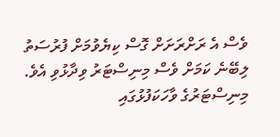ވެސް އެ ރަށްރަށަށް ގޮސް ކިޔެވުމަށް ފުރުސަތު ލިބޭނެ ކަމަށް ވެސް މިނިސްޓަރު ވިދާޅުވި އެވެ.
މިނިސްޓަރުގެ ވާހަކަފުޅުގައި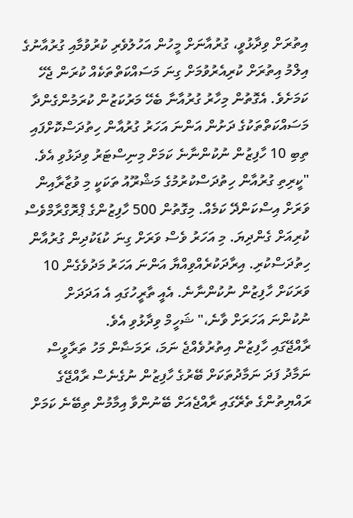އިތުރަށް ވިދާޅުވީ، ގުރުއާނަށް މީހުން އަހުލުވެރި ކުރުވުމާއި ގުރުއާނުގެ އިލްމު އިތުރަށް ކުރިއެރުވުމަށް ގިނަ މަސައްކަތްތަކެއް ކުރަން ޖެހޭ ކަމަށެވެ. އެގޮތުން މިހާރު ގުރުއާނާ ބެހޭ މަރުކަޒުން ކުރަމުންގެންދާ މަސައްކަތްތަކުގެ ދަށުން އަންނަ އަހަރު ގުރުއާން ހިތުދަސްކޮށްފައި ތިބި 10 ހާފިޒުން ނުކުންނާނެ ކަމަށް މިނިސްޓަރު ވިދަޅުވި އެވެ.
"ކީރިތި ގުރުއާން ހިތުދަސްކުރުމުގެ މަޝްރޫއު ތަކަކީ މި ވުޒާރާއިން ވަރަށް އިސްކަންދޭ ކަމެއް. މިގޮތުން 500 ހާފިޒުންގެ ޕްރޮގްރާމްވެސް ކުރިއަށް ގެންދިޔަ. މި އަހަރު ވެސް ވަރަށް ގިނަ ކުޑަކުދިން ގުރުއާން ހިތުދަސްކުރި. އިރާދަކުރެއްވިއްޔާ އަންނަ އަހަރު މަދުވެގެން 10 ވަރަކަށް ހާފިޒުން ނުކުންނާނެ. އެއީ ތާރީހުގައި އެ އަދަދަށް ނުކުންނަ އަހަރަށް ވާނެ،" ޝަހީމް ވިދާޅުވި އެވެ.
ރާއްޖޭގައި ހާފިޒުން އިތުރުވެއްޖެ ނަމަ، ރަމަޟާން މަހު ތަރާވީސް ނަމާދު ފަދަ ނަމާދުތަކަށް ބޭރުގެ ހާފިޒުން ނުގެނެސް ރާއްޖޭގެ ރައްޔިތުންގެ ތެރޭގައި ރާއްޖެއަށް ބޭނުންވާ އިމާމުން ތިބޭނެ ކަމަށް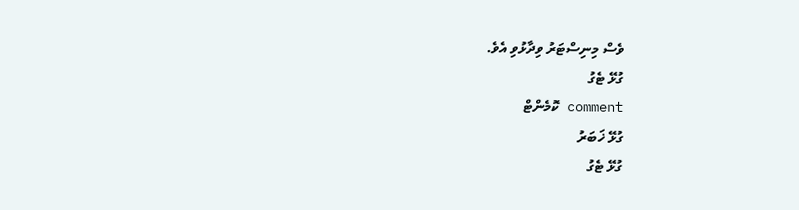ވެސް މިނިސްޓަރު ވިދާޅުވި އެވެ.
ގުޅޭ ޓެގު
comment ކޮމެންޓް
ގުޅޭ ޚަބަރު
ގުޅޭ ޓެގު